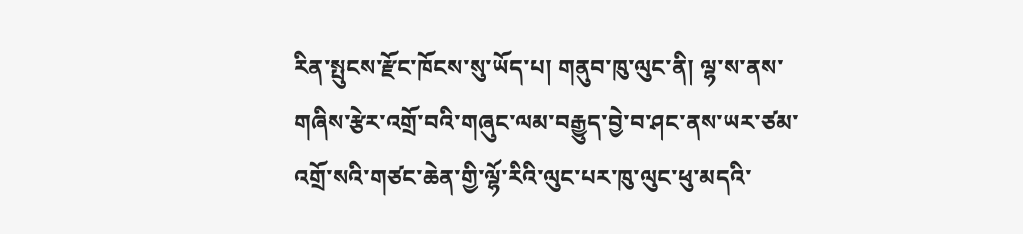རིན་སྤུངས་རྫོང་ཁོངས་སུ་ཡོད་པ། གནུབ་ཁུ་ལུང་ནི། ལྷ་ས་ནས་གཞིས་རྩེར་འགྲོ་བའི་གཞུང་ལམ་བརྒྱུད་བྱེ་བ་ཤང་ནས་ཡར་ཙམ་འགྲོ་སའི་གཙང་ཆེན་གྱི་ལྷོ་རིའི་ལུང་པར་ཁུ་ལུང་ཕུ་མདའི་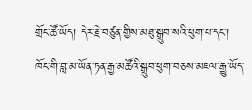གྲོང་ཚོ་ཡོད། དེར་རྗེ་བཙུན་གྱིས་མཐུ་སྒྲུབ་སའི་ཕུག་པ་དང་། ཁོང་གི་བླ་མ་ཡོན་ཏན་རྒྱ་མཚོའི་སྒྲུབ་ཕུག་བཅས་མཇལ་རྒྱུ་ཡོད་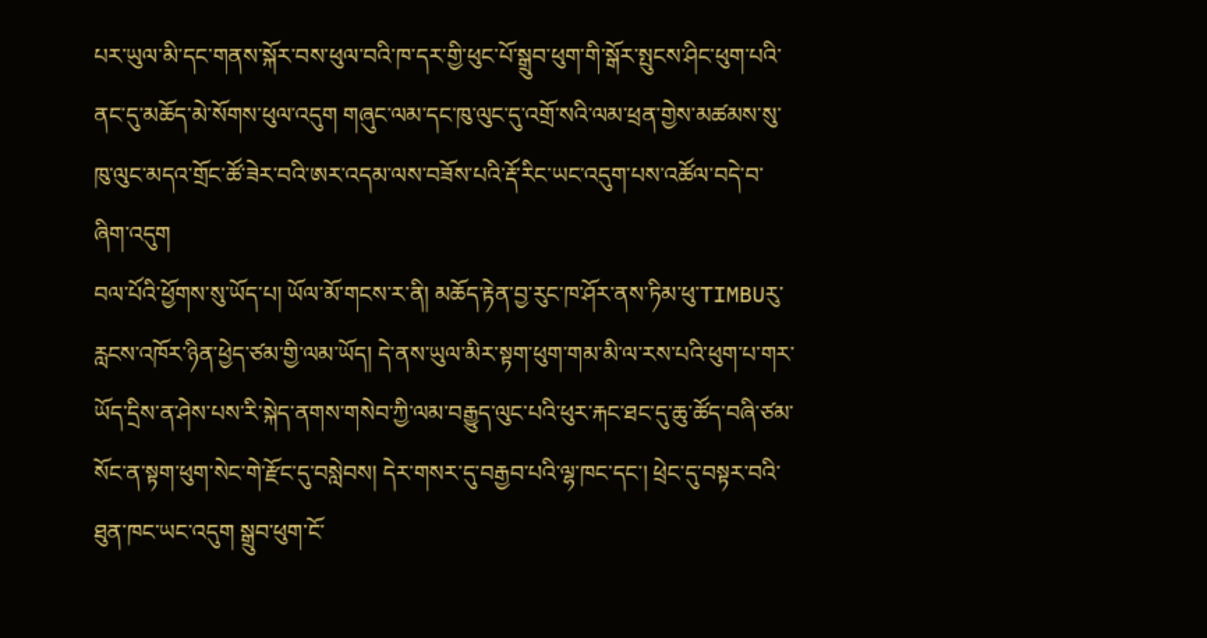པར་ཡུལ་མི་དང་གནས་སྐོར་བས་ཕུལ་བའི་ཁ་དར་གྱི་ཕུང་པོ་སྒྲུབ་ཕུག་གི་སྒོར་སྤུངས་ཤིང་ཕུག་པའི་ནང་དུ་མཆོད་མེ་སོགས་ཕུལ་འདུག གཞུང་ལམ་དང་ཁུ་ལུང་དུ་འགྲོ་སའི་ལམ་ཕྲན་གྱེས་མཚམས་སུ་ཁུ་ལུང་མདའ་གྲོང་ཚོ་ཟེར་བའི་ཨར་འདམ་ལས་བཟོས་པའི་རྡོ་རིང་ཡང་འདུག་པས་འཚོལ་བདེ་བ་ཞིག་འདུག
བལ་པོའི་ཕྱོགས་སུ་ཡོད་པ། ཡོལ་མོ་གངས་ར་ནི། མཆོད་རྟེན་བྱ་རུང་ཁ་ཤོར་ནས་ཏིམ་ཕུ་TIMBUརུ་རླངས་འཁོར་ཉིན་ཕྱེད་ཙམ་གྱི་ལམ་ཡོད། དེ་ནས་ཡུལ་མིར་སྟག་ཕུག་གམ་མི་ལ་རས་པའི་ཕུག་པ་གར་ཡོད་དྲིས་ན་ཤེས་པས་རི་སྐེད་ནགས་གསེབ་ཀྱི་ལམ་བརྒྱུད་ལུང་པའི་ཕུར་རྐང་ཐང་དུ་ཆུ་ཚོད་བཞི་ཙམ་སོང་ན་སྟག་ཕུག་སེང་གེ་རྫོང་དུ་བསླེབས། དེར་གསར་དུ་བརྒྱབ་པའི་ལྷ་ཁང་དང་། ཕྲེང་དུ་བསྟར་བའི་ཐུན་ཁང་ཡང་འདུག སྒྲུབ་ཕུག་ངོ་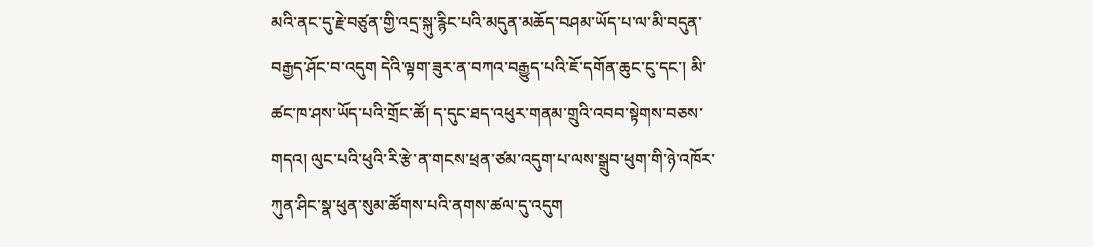མའི་ནང་དུ་རྗེ་བཙུན་གྱི་འདྲ་སྐུ་རྙིང་པའི་མདུན་མཆོད་བཤམ་ཡོད་པ་ལ་མི་བདུན་བརྒྱད་ཤོང་བ་འདུག དེའི་ལྟག་ཟུར་ན་བཀའ་བརྒྱུད་པའི་ཇོ་དགོན་ཆུང་ངུ་དང་། མི་ཚང་ཁ་ཤས་ཡོད་པའི་གྲོང་ཚོ། ད་དུང་ཐད་འཕུར་གནམ་གྲུའི་འབབ་སྟེགས་བཅས་གདའ། ལུང་པའི་ཕུའི་རི་རྩེ་ན་གངས་ཕྲན་ཙམ་འདུག་པ་ལས་སྒྲུབ་ཕུག་གི་ཉེ་འཁོར་ཀུན་ཤིང་སྣ་ཕུན་སུམ་ཚོགས་པའི་ནགས་ཚལ་དུ་འདུག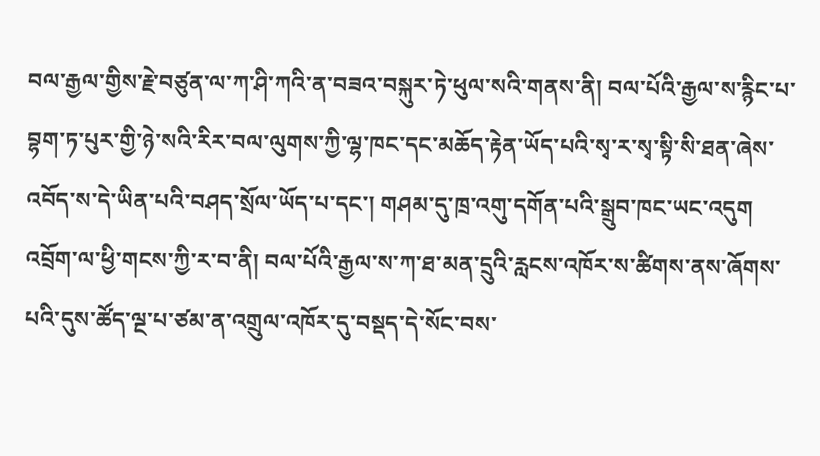བལ་རྒྱལ་གྱིས་རྗེ་བཙུན་ལ་ཀ་ཤི་ཀའི་ན་བཟའ་བསྐུར་ཏེ་ཕུལ་སའི་གནས་ནི། བལ་པོའི་རྒྱལ་ས་རྙིང་པ་བྷག་ཏ་པུར་གྱི་ཉེ་སའི་རིར་བལ་ལུགས་ཀྱི་ལྷ་ཁང་དང་མཆོད་རྟེན་ཡོད་པའི་སྭ་ར་སྭ་སྟི་སི་ཐན་ཞེས་འབོད་ས་དེ་ཡིན་པའི་བཤད་སྲོལ་ཡོད་པ་དང་། གཤམ་དུ་ཁྲ་འགུ་དགོན་པའི་སྒྲུབ་ཁང་ཡང་འདུག
འབྲོག་ལ་ཕྱི་གངས་ཀྱི་ར་བ་ནི། བལ་པོའི་རྒྱལ་ས་ཀ་ཐ་མན་དྲུའི་རླངས་འཁོར་ས་ཚིགས་ནས་ཞོགས་པའི་དུས་ཚོད་ལྔ་པ་ཙམ་ན་འགྲུལ་འཁོར་དུ་བསྡད་དེ་སོང་བས་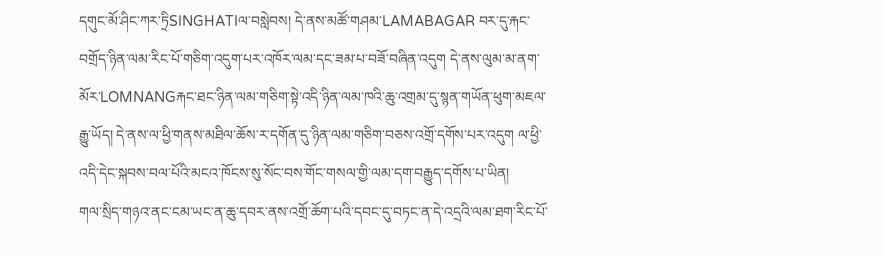དགུང་མོ་ཤིང་ཀར་ཏྲིSINGHATIལ་བསླེབས། དེ་ནས་མཚོ་གཤམ་LAMABAGAR བར་དུ་རྐང་བགྲོད་ཉིན་ལམ་རིང་པོ་གཅིག་འདུག་པར་འཁོར་ལམ་དང་ཟམ་པ་བཟོ་བཞིན་འདུག དེ་ནས་ལུམ་མ་ནག་མོར་LOMNANGརྐང་ཐང་ཉིན་ལམ་གཅིག་སྟེ་འདི་ཉིན་ལམ་ཁའི་ཆུ་འགྲམ་དུ་སྙན་གཡོན་ཕུག་མཇལ་རྒྱུ་ཡོད། དེ་ནས་ལ་ཕྱི་གནས་མཐིལ་ཆོས་ར་དགོན་དུ་ཉིན་ལམ་གཅིག་བཅས་འགྲོ་དགོས་པར་འདུག ལ་ཕྱི་འདི་དེང་སྐབས་བལ་པོའི་མངའ་ཁོངས་སུ་སོང་བས་གོང་གསལ་གྱི་ལམ་དག་བརྒྱུད་དགོས་པ་ཡིན།
གལ་སྲིད་གཉའ་ནང་ངམ་ཡང་ན་ཆུ་དབར་ནས་འགྲོ་ཆོག་པའི་དབང་དུ་བཏང་ན་དེ་འདྲའི་ལམ་ཐག་རིང་པོ་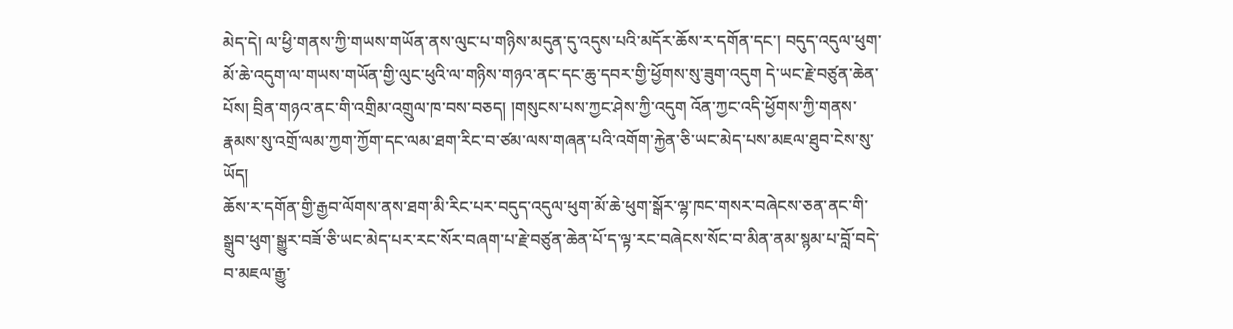མེད་དེ། ལ་ཕྱི་གནས་ཀྱི་གཡས་གཡོན་ནས་ལུང་པ་གཉིས་མདུན་དུ་འདུས་པའི་མདོར་ཆོས་ར་དགོན་དང་། བདུད་འདུལ་ཕུག་མོ་ཆེ་འདུག་ལ་གཡས་གཡོན་གྱི་ལུང་ཕུའི་ལ་གཉིས་གཉའ་ནང་དང་ཆུ་དབར་གྱི་ཕྱོགས་སུ་ཟུག་འདུག དེ་ཡང་རྗེ་བཙུན་ཆེན་པོས། བྲིན་གཉའ་ནང་གི་འགྲིམ་འགྲུལ་ཁ་བས་བཅད། །གསུངས་པས་ཀྱང་ཤེས་ཀྱི་འདུག འོན་ཀྱང་འདི་ཕྱོགས་ཀྱི་གནས་རྣམས་སུ་འགྲོ་ལམ་ཀྱག་ཀྱོག་དང་ལམ་ཐག་རིང་བ་ཙམ་ལས་གཞན་པའི་འགོག་རྐྱེན་ཅི་ཡང་མེད་པས་མཇལ་ཐུབ་ངེས་སུ་ཡོད།
ཆོས་ར་དགོན་གྱི་རྒྱབ་ལོགས་ནས་ཐག་མི་རིང་པར་བདུད་འདུལ་ཕུག་མོ་ཆེ་ཕུག་སྒོར་ལྷ་ཁང་གསར་བཞེངས་ཅན་ནང་གི་སྒྲུབ་ཕུག་སྒྱུར་བཟོ་ཅི་ཡང་མེད་པར་རང་སོར་བཞག་པ་རྗེ་བཙུན་ཆེན་པོ་ད་ལྟ་རང་བཞེངས་སོང་བ་མིན་ནམ་སྙམ་པ་བློ་བདེ་བ་མཇལ་རྒྱུ་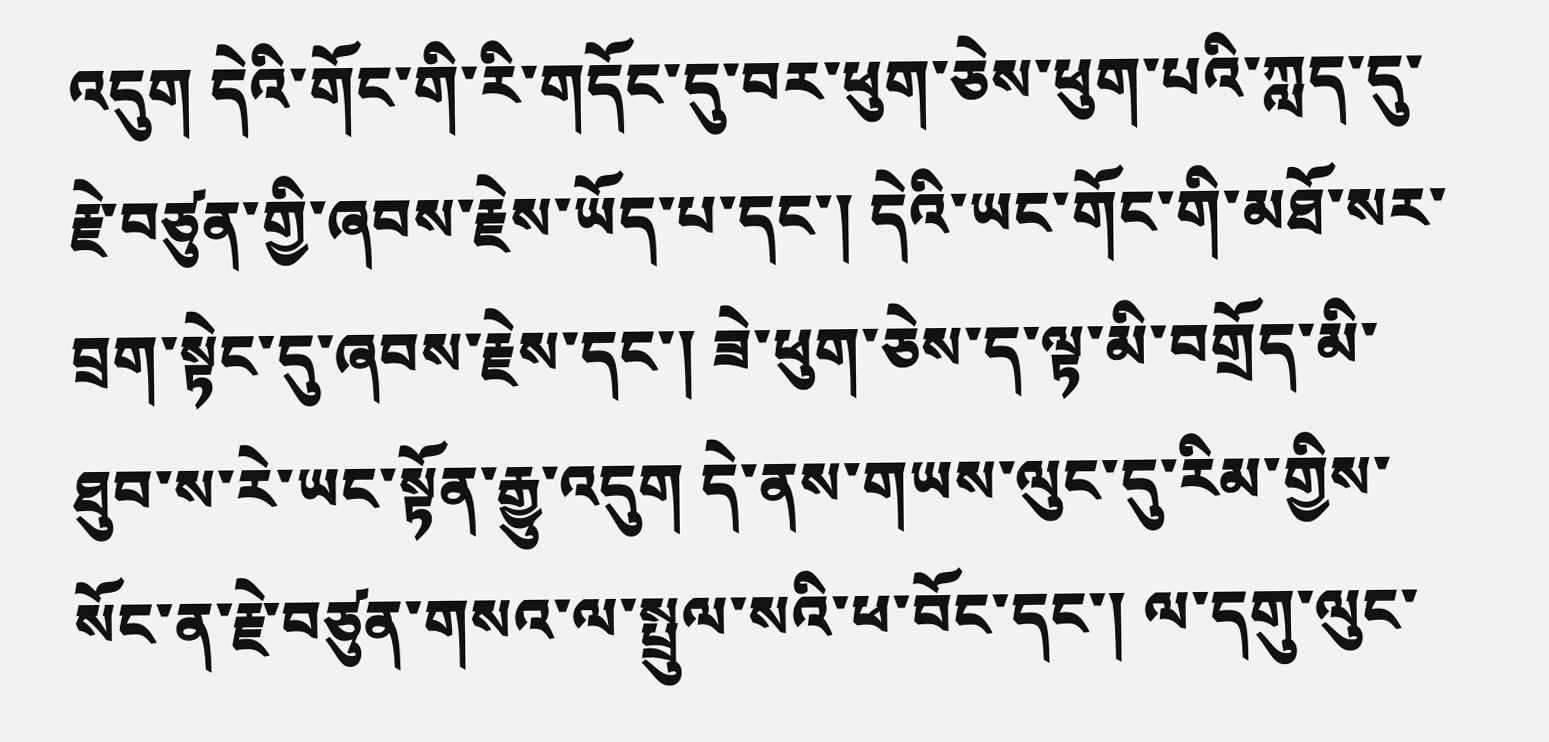འདུག དེའི་གོང་གི་རི་གདོང་དུ་བར་ཕུག་ཅེས་ཕུག་པའི་ཀླད་དུ་རྗེ་བཙུན་གྱི་ཞབས་རྗེས་ཡོད་པ་དང་། དེའི་ཡང་གོང་གི་མཐོ་སར་བྲག་སྟེང་དུ་ཞབས་རྗེས་དང་། ཟེ་ཕུག་ཅེས་ད་ལྟ་མི་བགྲོད་མི་ཐུབ་ས་རེ་ཡང་སྟོན་རྒྱུ་འདུག དེ་ནས་གཡས་ལུང་དུ་རིམ་གྱིས་སོང་ན་རྗེ་བཙུན་གསའ་ལ་སྤྲུལ་སའི་ཕ་བོང་དང་། ལ་དགུ་ལུང་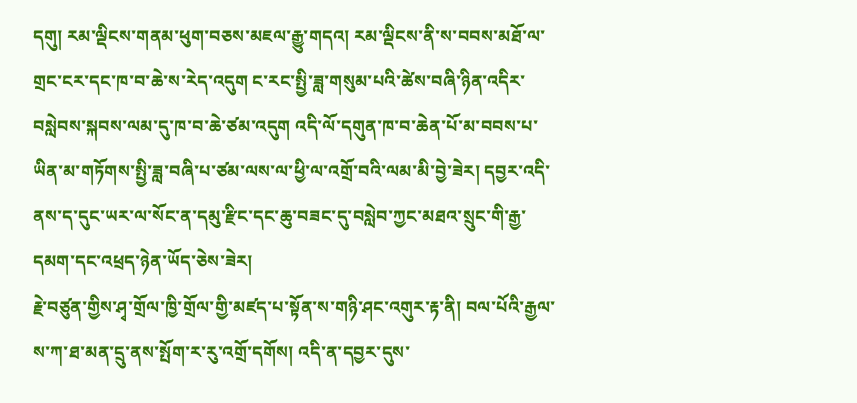དགུ། རམ་ལྡིངས་གནམ་ཕུག་བཅས་མཇལ་རྒྱུ་གདའ། རམ་ལྡིངས་ནི་ས་བབས་མཐོ་ལ་གྲང་ངར་དང་ཁ་བ་ཆེ་ས་རེད་འདུག ང་རང་སྤྱི་ཟླ་གསུམ་པའི་ཚེས་བཞི་ཉིན་འདིར་བསླེབས་སྐབས་ལམ་དུ་ཁ་བ་ཆེ་ཙམ་འདུག འདི་ལོ་དགུན་ཁ་བ་ཆེན་པོ་མ་བབས་པ་ཡིན་མ་གཏོགས་སྤྱི་ཟླ་བཞི་པ་ཙམ་ལས་ལ་ཕྱི་ལ་འགྲོ་བའི་ལམ་མི་བྱེ་ཟེར། དབྱར་འདི་ནས་ད་དུང་ཡར་ལ་སོང་ན་དམུ་རྫིང་དང་ཆུ་བཟང་དུ་བསླེབ་ཀྱང་མཐའ་སྲུང་གི་རྒྱ་དམག་དང་འཕྲད་ཉེན་ཡོད་ཅེས་ཟེར།
རྗེ་བཙུན་གྱིས་ཤྭ་གྲོལ་ཁྱི་གྲོལ་གྱི་མཛད་པ་སྟོན་ས་གཉི་ཤང་འགུར་རྟ་ནི། བལ་པོའི་རྒྱལ་ས་ཀ་ཐ་མན་དྲུ་ནས་སྤོག་ར་རུ་འགྲོ་དགོས། འདི་ན་དབྱར་དུས་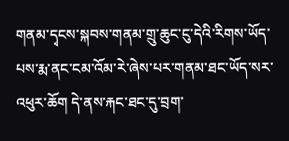གནམ་དྭངས་སྐབས་གནམ་གྲུ་ཆུང་ངུ་དེའི་རིགས་ཡོད་པས་རྨ་ནང་ངམ་འོམ་རེ་ཞེས་པར་གནམ་ཐང་ཡོད་སར་འཕུར་ཆོག དེ་ནས་རྐང་ཐང་དུ་བྲག་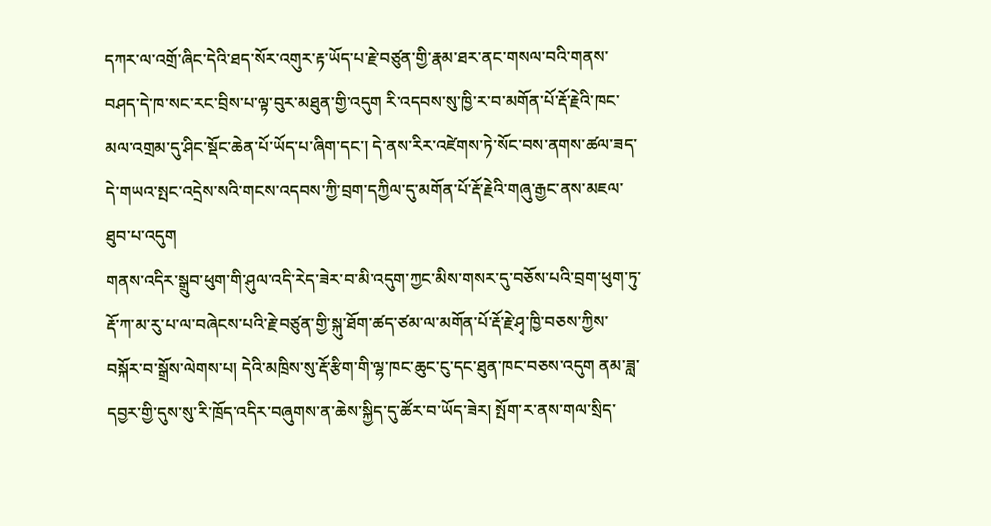དཀར་ལ་འགྲོ་ཞིང་དེའི་ཐད་སོར་འགུར་རྟ་ཡོད་པ་རྗེ་བཙུན་གྱི་རྣམ་ཐར་ནང་གསལ་བའི་གནས་བཤད་དེ་ཁ་སང་རང་བྲིས་པ་ལྟ་བུར་མཐུན་གྱི་འདུག རི་འདབས་སུ་ཁྱི་ར་བ་མགོན་པོ་རྡོ་རྗེའི་ཁང་མལ་འགྲམ་དུ་ཤིང་སྡོང་ཆེན་པོ་ཡོད་པ་ཞིག་དང་། དེ་ནས་རིར་འཛེགས་ཏེ་སོང་བས་ནགས་ཚལ་ཟད་དེ་གཡའ་སྤང་འདྲེས་སའི་གངས་འདབས་ཀྱི་བྲག་དཀྱིལ་དུ་མགོན་པོ་རྡོ་རྗེའི་གཞུ་རྒྱང་ནས་མཇལ་ཐུབ་པ་འདུག
གནས་འདིར་སྒྲུབ་ཕུག་གི་ཤུལ་འདི་རེད་ཟེར་བ་མི་འདུག་ཀྱང་མིས་གསར་དུ་བཅོས་པའི་བྲག་ཕུག་ཏུ་རྡོ་ཀ་མ་རུ་པ་ལ་བཞེངས་པའི་རྗེ་བཙུན་གྱི་སྐུ་ཐོག་ཚད་ཙམ་ལ་མགོན་པོ་རྡོ་རྗེ་ཤྭ་ཁྱི་བཅས་ཀྱིས་བསྐོར་བ་སྒྲོས་ལེགས་པ། དེའི་མཁྲིས་སུ་རྡོ་རྩིག་གི་ལྷ་ཁང་ཆུང་ངུ་དང་ཐུན་ཁང་བཅས་འདུག ནམ་ཟླ་དབྱར་གྱི་དུས་སུ་རི་ཁྲོད་འདིར་བཞུགས་ན་ཆེས་སྐྱིད་དུ་ཚོར་བ་ཡོད་ཟེར། སྤོག་ར་ནས་གལ་སྲིད་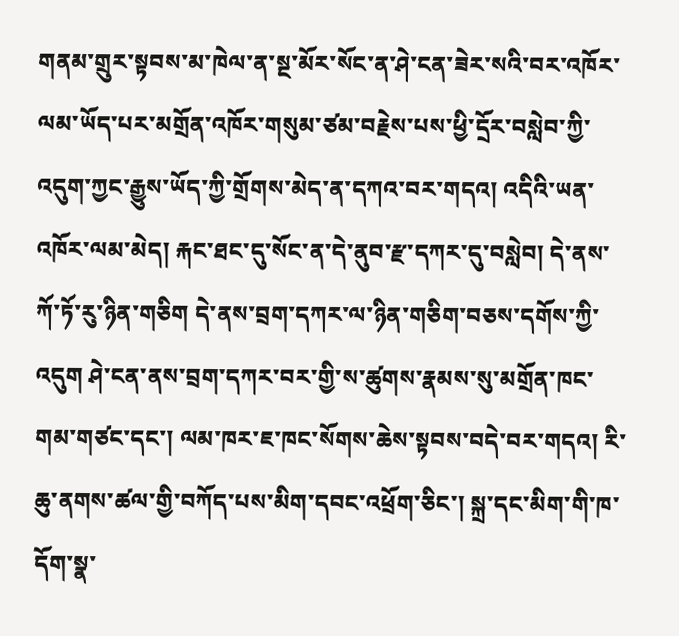གནམ་གྲུར་སྟབས་མ་ཁེལ་ན་སྔ་མོར་སོང་ན་ཤེ་ངན་ཟེར་སའི་བར་འཁོར་ལམ་ཡོད་པར་མགྲོན་འཁོར་གསུམ་ཙམ་བརྗེས་པས་ཕྱི་དྲོར་བསླེབ་ཀྱི་འདུག་ཀྱང་རྒྱུས་ཡོད་ཀྱི་གྲོགས་མེད་ན་དཀའ་བར་གདའ། འདིའི་ཡན་འཁོར་ལམ་མེད། རྐང་ཐང་དུ་སོང་ན་དེ་ནུབ་རྫ་དཀར་དུ་བསླེབ། དེ་ནས་ཀོ་ཏོ་རུ་ཉིན་གཅིག དེ་ནས་བྲག་དཀར་ལ་ཉིན་གཅིག་བཅས་དགོས་ཀྱི་འདུག ཤེ་ངན་ནས་བྲག་དཀར་བར་གྱི་ས་ཚུགས་རྣམས་སུ་མགྲོན་ཁང་གམ་གཙང་དང་། ལམ་ཁར་ཇ་ཁང་སོགས་ཆེས་སྟབས་བདེ་བར་གདའ། རི་ཆུ་ནགས་ཚལ་གྱི་བཀོད་པས་མིག་དབང་འཕྲོག་ཅིང་། སྐྲ་དང་མིག་གི་ཁ་དོག་སྣ་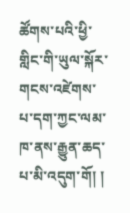ཚོགས་པའི་ཕྱི་གླིང་གི་ཡུལ་སྐོར་གངས་འཛེགས་པ་དག་ཀྱང་ལམ་ཁ་ནས་རྒྱུན་ཆད་པ་མི་འདུག་གོ། །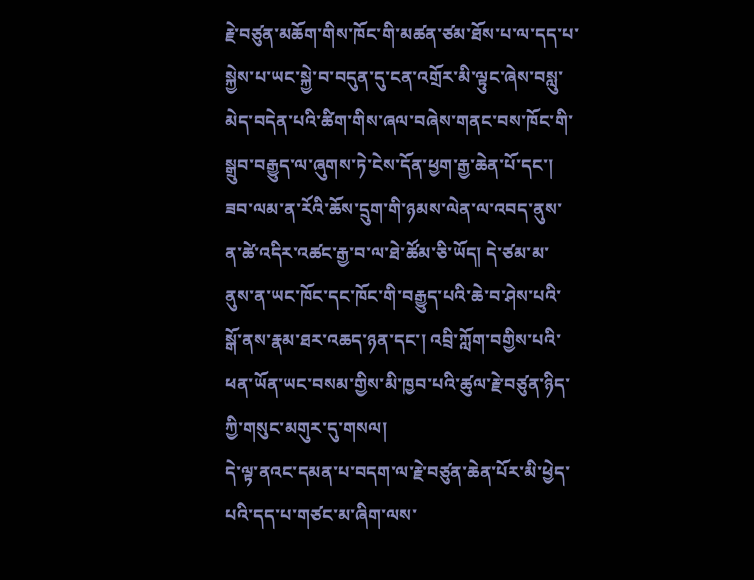རྗེ་བཙུན་མཆོག་གིས་ཁོང་གི་མཚན་ཙམ་ཐོས་པ་ལ་དད་པ་སྐྱེས་པ་ཡང་སྐྱེ་བ་བདུན་དུ་ངན་འགྲོར་མི་ལྟུང་ཞེས་བསླུ་མེད་བདེན་པའི་ཚིག་གིས་ཞལ་བཞེས་གནང་བས་ཁོང་གི་སྒྲུབ་བརྒྱུད་ལ་ཞུགས་ཏེ་ངེས་དོན་ཕྱག་རྒྱ་ཆེན་པོ་དང་། ཟབ་ལམ་ན་རོའི་ཆོས་དྲུག་གི་ཉམས་ལེན་ལ་འབད་ནུས་ན་ཚེ་འདིར་འཚང་རྒྱ་བ་ལ་ཐེ་ཚོམ་ཅི་ཡོད། དེ་ཙམ་མ་ནུས་ན་ཡང་ཁོང་དང་ཁོང་གི་བརྒྱུད་པའི་ཆེ་བ་ཤེས་པའི་སྒོ་ནས་རྣམ་ཐར་འཆད་ཉན་དང་། འབྲི་ཀློག་བགྱིས་པའི་ཕན་ཡོན་ཡང་བསམ་གྱིས་མི་ཁྱབ་པའི་ཚུལ་རྗེ་བཙུན་ཉིད་ཀྱི་གསུང་མགུར་དུ་གསལ།
དེ་ལྟ་ནའང་དམན་པ་བདག་ལ་རྗེ་བཙུན་ཆེན་པོར་མི་ཕྱེད་པའི་དད་པ་གཙང་མ་ཞིག་ལས་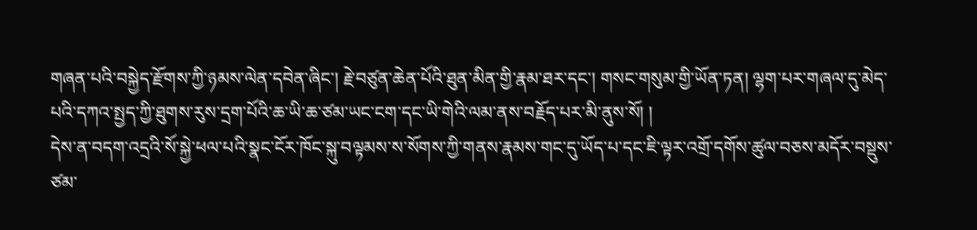གཞན་པའི་བསྐྱེད་རྫོགས་ཀྱི་ཉམས་ལེན་དབེན་ཞིང་། རྗེ་བཙུན་ཆེན་པོའི་ཐུན་མིན་གྱི་རྣམ་ཐར་དང་། གསང་གསུམ་གྱི་ཡོན་ཏན། ལྷག་པར་གཞལ་དུ་མེད་པའི་དཀའ་སྤྱད་ཀྱི་ཐུགས་རུས་དྲག་པོའི་ཆ་ཡི་ཆ་ཙམ་ཡང་ངག་དང་ཡི་གེའི་ལམ་ནས་བརྗོད་པར་མི་ནུས་སོ། །
དེས་ན་བདག་འདྲའི་སོ་སྐྱེ་ཕལ་པའི་སྣང་ངོར་ཁོང་སྐུ་བལྟམས་ས་སོགས་ཀྱི་གནས་རྣམས་གང་དུ་ཡོད་པ་དང་ཇི་ལྟར་འགྲོ་དགོས་ཚུལ་བཅས་མདོར་བསྡུས་ཙམ་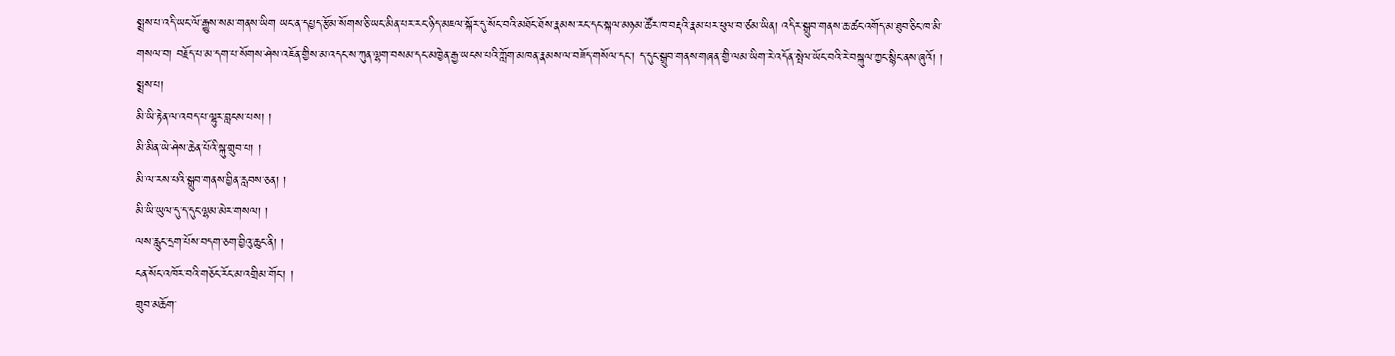སྨྲས་པ་འདི་ཡང་ལོ་རྒྱུས་སམ་གནས་ཡིག ཡང་ན་དཔྱད་རྩོམ་སོགས་ཅི་ཡང་མིན་པར་རང་ཉིད་མཇལ་སྐོར་དུ་སོང་བའི་མཐོང་ཐོས་རྣམས་རང་དང་སྐལ་མཉམ་ཚོར་ཁ་བརྡའི་རྣམ་པར་ཕུལ་བ་ཙམ་ཡིན། འདིར་སྒྲུབ་གནས་ཆ་ཚང་འགོད་མ་ཐུབ་ཅིང་ཁ་མི་གསལ་བ། བརྗོད་པ་མ་དག་པ་སོགས་ཤེས་འཇོན་གྱིས་མ་འདང་ས་ཀུན་ལྷག་བསམ་དང་མཁྱེན་རྒྱ་ཡངས་པའི་ཀློག་མཁན་རྣམས་ལ་བཟོད་གསོལ་དང་། ད་དུང་སྒྲུབ་གནས་གཞན་གྱི་ལམ་ཡིག་རེ་འདོན་སྤེལ་ཡོང་བའི་རེ་བསྐུལ་ཀྱང་སྙིང་ནས་ཞུའོ། །
སྨྲས་པ།
མི་ཡི་རྟེན་ལ་འབད་པ་ལྷུར་བླངས་པས། །
མི་མིན་ཡེ་ཤེས་ཆེན་པོའི་སྐུ་གྲུབ་པ། །
མི་ལ་རས་པའི་སྒྲུབ་གནས་བྱིན་རླབས་ཅན། །
མི་ཡི་ཡུལ་དུ་ད་དུང་ལྷམ་མེར་གསལ། །
ལས་རླུང་དྲག་པོས་བདག་ཅག་བྱིའུ་ཆུང་ནི། །
ངན་སོང་འཁོར་བའི་གཅོང་རོང་མ་འགྲིམ་གོང་། །
གྲུབ་མཆོག་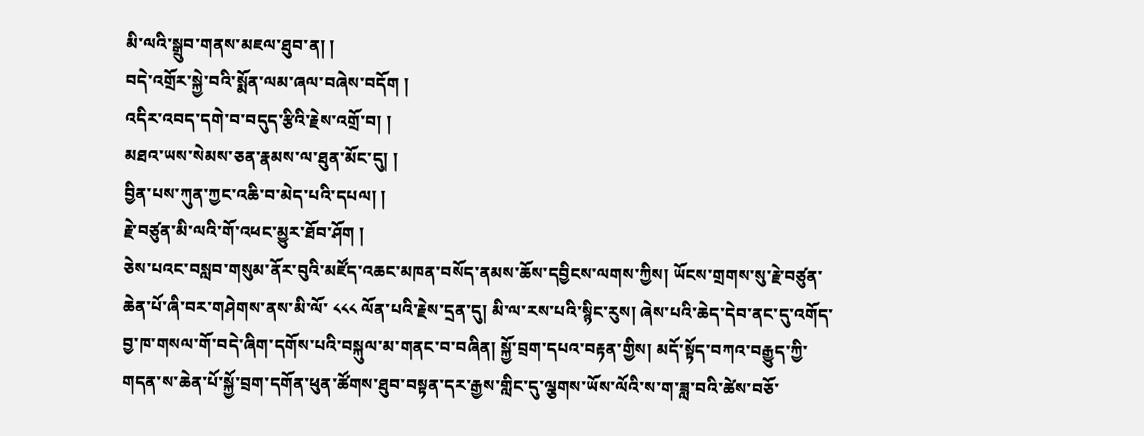མི་ལའི་སྒྲུབ་གནས་མཇལ་ཐུབ་ན། །
བདེ་འགྲོར་སྐྱེ་བའི་སྨོན་ལམ་ཞལ་བཞེས་བདོག །
འདིར་འབད་དགེ་བ་བདུད་རྩིའི་རྗེས་འགྲོ་བ། །
མཐའ་ཡས་སེམས་ཅན་རྣམས་ལ་ཐུན་མོང་དུ། །
བྱིན་པས་ཀུན་ཀྱང་འཆི་བ་མེད་པའི་དཔལ། །
རྗེ་བཙུན་མི་ལའི་གོ་འཕང་མྱུར་ཐོབ་ཤོག །
ཅེས་པའང་བསླབ་གསུམ་ནོར་བུའི་མཛོད་འཆང་མཁན་བསོད་ནམས་ཆོས་དབྱིངས་ལགས་ཀྱིས། ཡོངས་གྲགས་སུ་རྗེ་བཙུན་ཆེན་པོ་ཞི་བར་གཤེགས་ནས་མི་ལོ་ ༨༨༨ ལོན་པའི་རྗེས་དྲན་དུ། མི་ལ་རས་པའི་སྙིང་རུས། ཞེས་པའི་ཆེད་དེབ་ནང་དུ་འགོད་བྱ་ཁ་གསལ་གོ་བདེ་ཞིག་དགོས་པའི་བསྐུལ་མ་གནང་བ་བཞིན། སྐྱོ་བྲག་དཔའ་བརྟན་གྱིས། མདོ་སྟོད་བཀའ་བརྒྱུད་ཀྱི་གདན་ས་ཆེན་པོ་སྐྱོ་བྲག་དགོན་ཕུན་ཚོགས་ཐུབ་བསྟན་དར་རྒྱས་གླིང་དུ་ལྕགས་ཡོས་ལོའི་ས་ག་ཟླ་བའི་ཚེས་བཅོ་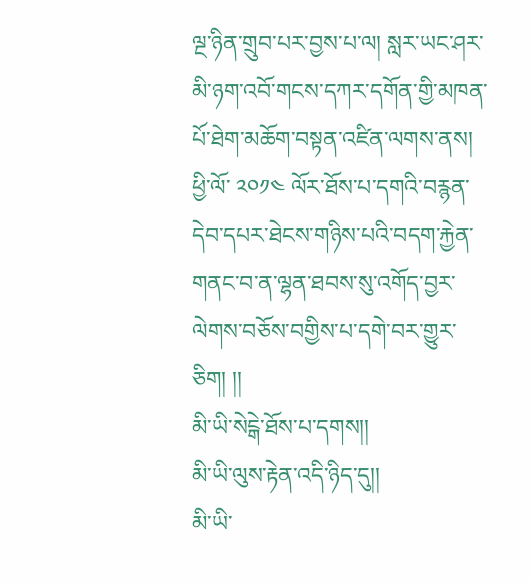ལྔ་ཉིན་གྲུབ་པར་བྱས་པ་ལ། སླར་ཡང་ཤར་མི་ཉག་འབོ་གངས་དཀར་དགོན་གྱི་མཁན་པོ་ཐེག་མཆོག་བསྟན་འཛིན་ལགས་ནས། ཕྱི་ལོ་ ༢༠༡༤ ལོར་ཐོས་པ་དགའི་བརྙན་དེབ་དཔར་ཐེངས་གཉིས་པའི་བདག་རྐྱེན་གནང་བ་ན་ལྷན་ཐབས་སུ་འགོད་བྱར་ལེགས་བཅོས་བགྱིས་པ་དགེ་བར་གྱུར་ཅིག། །།
མི་ཡི་སེངྒེ་ཐོས་པ་དགས།།
མི་ཡི་ལུས་རྟེན་འདི་ཉིད་དུ།།
མི་ཡི་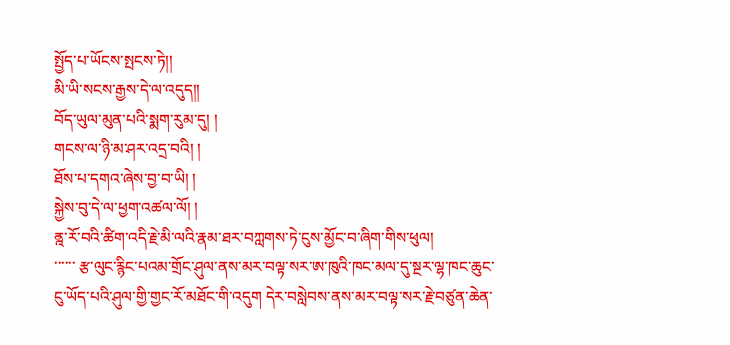སྤྱོད་པ་ཡོངས་སྤངས་ཏེ།།
མི་ཡི་སངས་རྒྱས་དེ་ལ་འདུད།།
བོད་ཡུལ་མུན་པའི་སྨག་རུམ་དུ། །
གངས་ལ་ཉི་མ་ཤར་འདྲ་བའི། །
ཐོས་པ་དགའ་ཞེས་བྱ་བ་ཡི། །
སྐྱེས་བུ་དེ་ལ་ཕྱག་འཚལ་ལོ། །
ནྰ་རོ་བའི་ཚིག་འདི་རྗེ་མི་ལའི་རྣམ་ཐར་བཀླགས་ཏེ་ངུས་མྱོང་བ་ཞིག་གིས་ཕུལ།
་་་་་་ རྩ་ལུང་རྙིང་པའམ་གྲོང་ཤུལ་ནས་མར་བལྟ་སར་ཨ་ཁུའི་ཁང་མལ་དུ་སྔར་ལྷ་ཁང་ཆུང་ངུ་ཡོད་པའི་ཤུལ་གྱི་གྱང་རོ་མཐོང་གི་འདུག དེར་བསླེབས་ནས་མར་བལྟ་སར་རྗེ་བཙུན་ཆེན་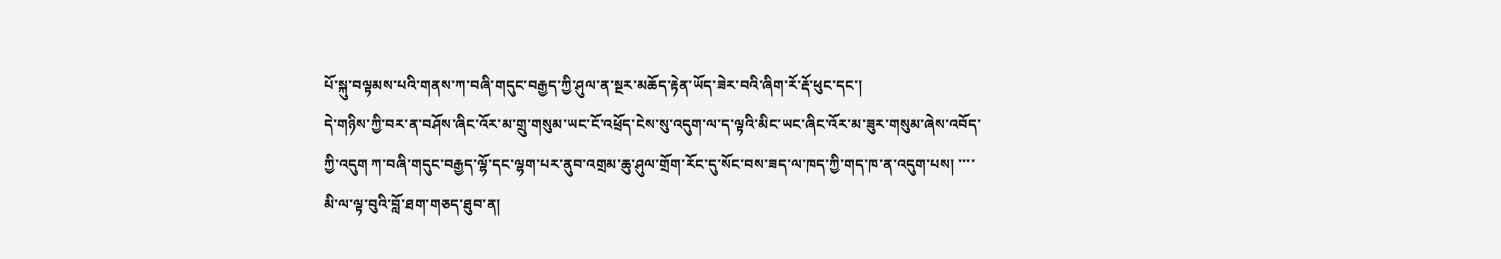པོ་སྐུ་བལྟམས་པའི་གནས་ཀ་བཞི་གདུང་བརྒྱད་ཀྱི་ཤུལ་ན་སྔར་མཆོད་རྟེན་ཡོད་ཟེར་བའི་ཞིག་རོ་རྡོ་ཕུང་དང་།
དེ་གཉིས་ཀྱི་བར་ན་བཤོས་ཞིང་འོར་མ་གྲུ་གསུམ་ཡང་ངོ་འཕྲོད་ངེས་སུ་འདུག་ལ་ད་ལྟའི་མིང་ཡང་ཞིང་འོར་མ་ཟུར་གསུམ་ཞེས་འབོད་ཀྱི་འདུག ཀ་བཞི་གདུང་བརྒྱད་ལྷོ་དང་ལྷག་པར་ནུབ་འགྲམ་ཆུ་ཤུལ་གྲོག་རོང་དུ་སོང་བས་ཟད་ལ་ཁད་ཀྱི་གད་ཁ་ན་འདུག་པས། ་་་་
མི་ལ་ལྟ་བུའི་བློ་ཐག་གཅད་ཐུབ་ན།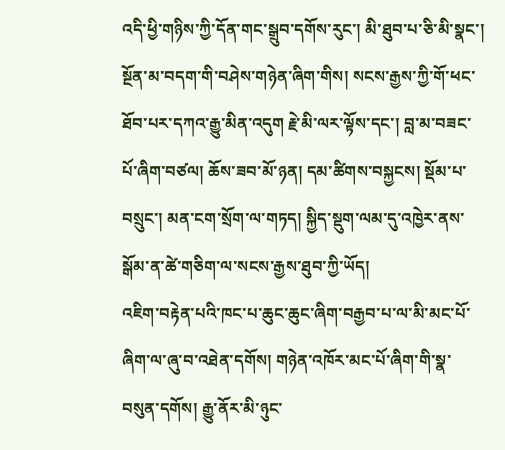འདི་ཕྱི་གཉིས་ཀྱི་དོན་གང་སྒྲུབ་དགོས་རུང་། མི་ཐུབ་པ་ཅི་མི་སྣང་། སྔོན་མ་བདག་གི་བཤེས་གཉེན་ཞིག་གིས། སངས་རྒྱས་ཀྱི་གོ་ཕང་ཐོབ་པར་དཀའ་རྒྱུ་མིན་འདུག རྗེ་མི་ལར་ལྟོས་དང་། བླ་མ་བཟང་པོ་ཞིག་བཙལ། ཆོས་ཟབ་མོ་ཉན། དམ་ཚིགས་བསྐྱངས། སྡོམ་པ་བསྲུང་། མན་ངག་སྲོག་ལ་གཏད། སྐྱིད་སྡུག་ལམ་དུ་འཁྱེར་ནས་སྒོམ་ན་ཚེ་གཅིག་ལ་སངས་རྒྱས་ཐུབ་ཀྱི་ཡོད།
འཇིག་བརྟེན་པའི་ཁང་པ་ཆུང་ཆུང་ཞིག་བརྒྱབ་པ་ལ་མི་མང་པོ་ཞིག་ལ་ཞུ་བ་འཐེན་དགོས། གཉེན་འཁོར་མང་པོ་ཞིག་གི་སྣ་བསུན་དགོས། རྒྱུ་ནོར་མི་ཉུང་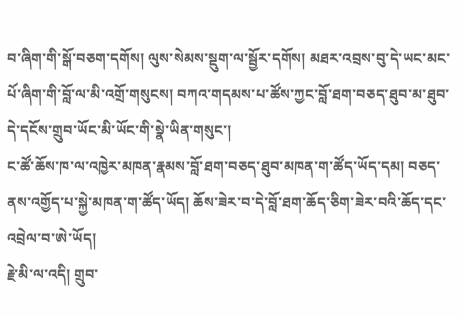བ་ཞིག་གི་སྒོ་བཅག་དགོས། ལུས་སེམས་སྡུག་ལ་སྦྱོར་དགོས། མཐར་འབྲས་བུ་དེ་ཡང་མང་པོ་ཞིག་གི་བློ་ལ་མི་འགྲོ་གསུངས། བཀའ་གདམས་པ་ཚོས་ཀྱང་བློ་ཐག་བཅད་ཐུབ་མ་ཐུབ་དེ་དངོས་གྲུབ་ཡོང་མི་ཡོང་གི་སྣེ་ཡིན་གསུང་།
ང་ཚོ་ཆོས་ཁ་ལ་འཁྱེར་མཁན་རྣམས་བློ་ཐག་བཅད་ཐུབ་མཁན་ག་ཚོད་ཡོད་དམ། བཅད་ནས་འགྱོད་པ་སྐྱེ་མཁན་ག་ཚོད་ཡོད། ཆོས་ཟེར་བ་དེ་བློ་ཐག་ཆོད་ཅིག་ཟེར་བའི་ཆོད་དང་འབྲེལ་བ་ཨེ་ཡོད།
རྗེ་མི་ལ་འདི། གྲུབ་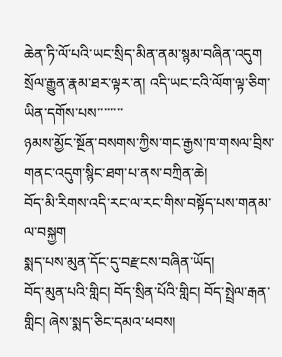ཆེན་ཏི་ལོ་པའི་ཡང་སྲིད་མིན་ནམ་སྙམ་བཞིན་འདུག སྲོལ་རྒྱུན་རྣམ་ཐར་ལྟར་ན། འདི་ཡང་ངའི་ལོག་ལྟ་ཅིག་ཡིན་དགོས་པས་་་་་་་་
ཉམས་མྱོང་སྔོན་བསགས་ཀྱིས་གང་རྒྱས་ཁ་གསལ་བྲིས་གནང་འདུག་སྙིང་ཐག་པ་ནས་བཀྲིན་ཆེ།
བོད་མི་རིགས་འདི་རང་ལ་རང་གིས་བསྟོད་པས་གནམ་ལ་བསྐྱག
སྨད་པས་མུན་དོང་དུ་བརྫངས་བཞིན་ཡོད།
བོད་མུན་པའི་གླིང། བོད་སྲིན་པོའི་གླིང། བོད་སྤྲེལ་རྒན་གླིང། ཞེས་སྨད་ཅིང་དམའ་ཕབས།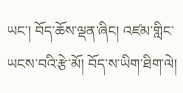ཡང་། བོད་ཆོས་ལྡན་ཞིང། འཛམ་གླིང་ཡངས་བའི་རྩེ་མོ། བོད་ས་ཡིག་ཐིག་ལེ།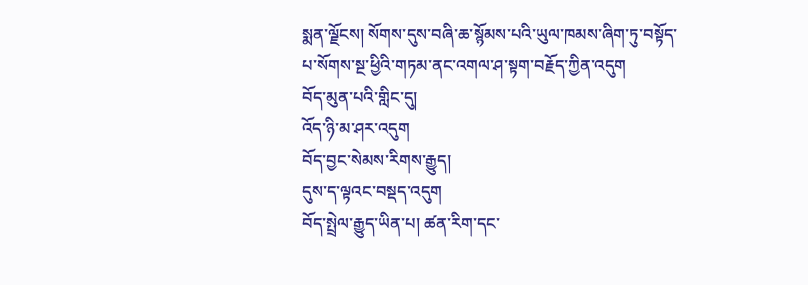སྨན་ལྗོངས། སོགས་དུས་བཞི་ཆ་སྙོམས་པའི་ཡུལ་ཁམས་ཞིག་ཏུ་བསྟོད་པ་སོགས་སྔ་ཕྱིའི་གཏམ་ནང་འགལ་ཤ་སྟག་བརྗོད་ཀྱིན་འདུག
བོད་མུན་པའི་གླིང་དུ།
འོད་ཉི་མ་ཤར་འདུག
བོད་བྱང་སེམས་རིགས་རྒྱུད།
དུས་ད་ལྟའང་བསྡད་འདུག
བོད་སྤྲེལ་རྒྱུད་ཡིན་པ། ཚན་རིག་དང་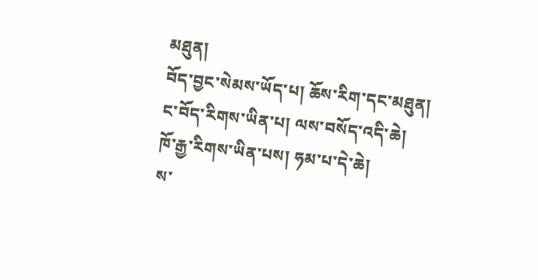མཐུན།
བོད་བྱང་སེམས་ཡོད་པ། ཆོས་རིག་དང་མཐུན།
ང་བོད་རིགས་ཡིན་པ། ལས་བསོད་འདི་ཆེ།
ཁོ་རྒྱ་རིགས་ཡིན་པས། ཧམ་པ་དེ་ཆེ།
ས་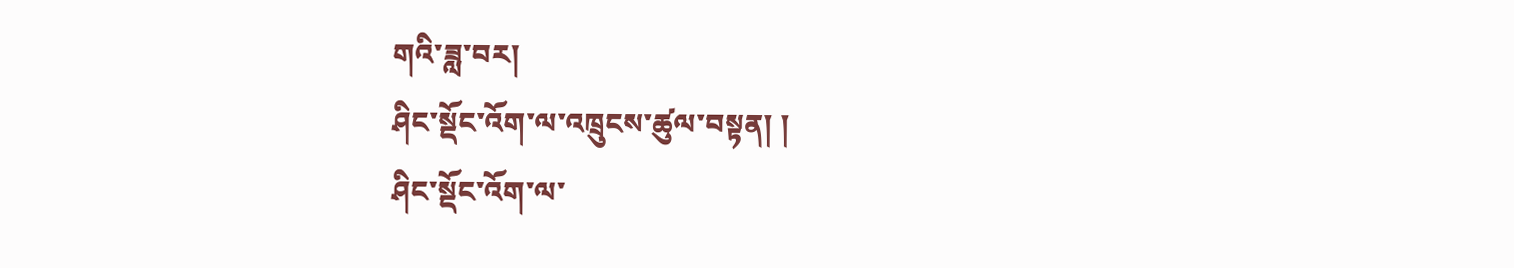གའི་ཟླ་བར།
ཤིང་སྡོང་འོག་ལ་འཁྲུངས་ཚུལ་བསྟན། །
ཤིང་སྡོང་འོག་ལ་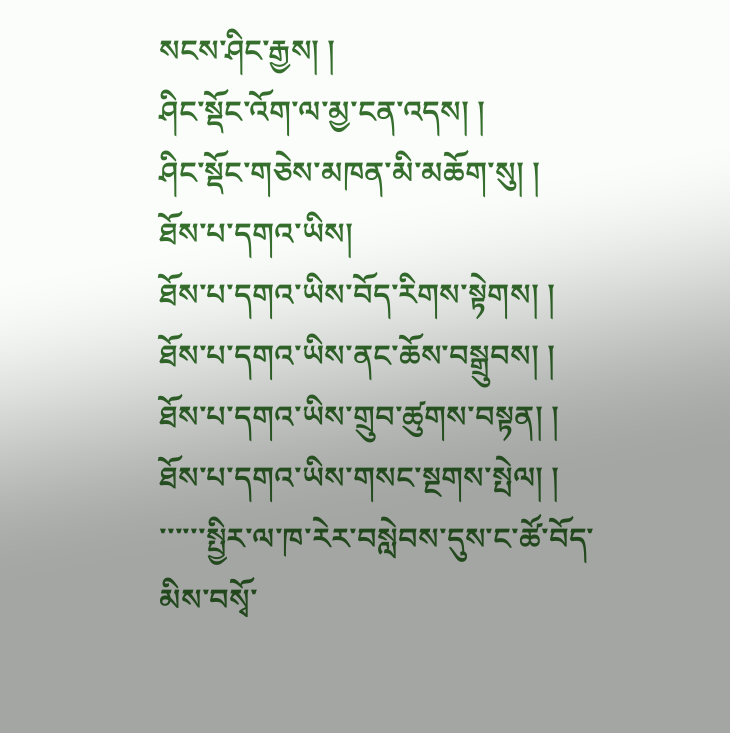སངས་ཤིང་རྒྱས། །
ཤིང་སྡོང་འོག་ལ་མྱ་ངན་འདས། །
ཤིང་སྡོང་གཅེས་མཁན་མི་མཆོག་སུ། །
ཐོས་པ་དགའ་ཡིས།
ཐོས་པ་དགའ་ཡིས་བོད་རིགས་སྟེགས། །
ཐོས་པ་དགའ་ཡིས་ནང་ཆོས་བསྒྲུབས། །
ཐོས་པ་དགའ་ཡིས་གྲུབ་ཚུགས་བསྟན། །
ཐོས་པ་དགའ་ཡིས་གསང་སྔགས་སྤེལ། །
་་་་་་སྤྱིར་ལ་ཁ་རེར་བསླེབས་དུས་ང་ཚོ་བོད་མིས་བསྭོ་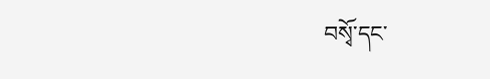བསྭོ་དང་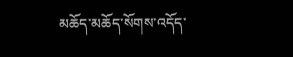མཆོད་མཆོད་སོགས་འདོད་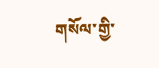གསོལ་གྱི་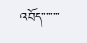འབོད་་་་་་་་